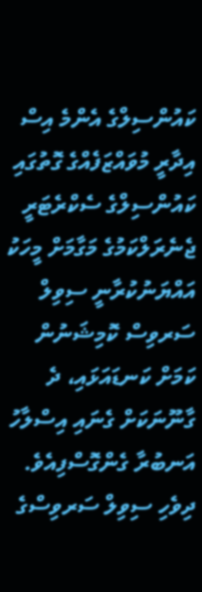ކައުންސިލްގެ އެންމެ އިސް އިދާރީ މުވައްޒަފެއްގެ ގޮތުގައި ކައުންސިލްގެ ސެކްރެޓަރީ ޖެނެރަލްކަމުގެ މަގާމަށް މީހަކު އައްޔަނުކުރާނީ ސިވިލް ސަރވިސް ކޮމިޝަނުން ކަމަށް ކަނޑައަޅައި، ދެ ގާނޫނަކަށް ގެނައި އިސްލާހު އަނބުރާ ގެންގޮސްފިއެވެ.
ދިވެހި ސިވިލް ސަރވިސްގެ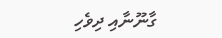ގާނޫނާއި ދިވެހި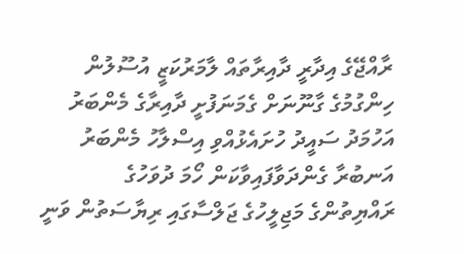ރާއްޖޭގެ އިދާރީ ދާއިރާތައް ލާމަރުކަޒީ އުސޫލުން ހިންގުމުގެ ގާނޫނަށް ގެމަނަފުށީ ދާއިރާގެ މެންބަރު އަހުމަދު ސައީދު ހުށައެޅުއްވި އިސްލާހު މެންބަރު އަނބުރާ ގެންދަވާފައިވާކަން ހޯމަ ދުވަހުގެ ރައްޔިތުންގެ މަޖިލީހުގެ ޖަލްސާގައި ރިޔާސަތުން ވަނީ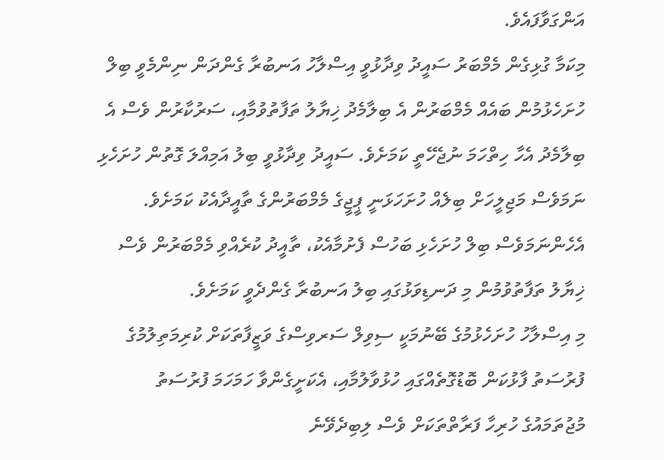އަންގަވާފައެވެ.
މިކަމާ ގުޅިގެން މެމްބަރު ސައީދު ވިދާޅުވީ އިސްލާހު އަނބުރާ ގެންދަން ނިންމެވީ ބިލް ހުށަހެޅުމުން ބައެއް މެމްބަރުން އެ ބިލާމެދު ޚިޔާލު ތަފާތުވުމާއި، ސަރުކާރުން ވެސް އެ ބިލާމެދު އެހާ ހިތްހަމަ ނުޖެހޭތީ ކަމަށެވެ. ސައީދު ވިދާޅުވީ ބިލު އަމިއްލަ ގޮތުން ހުށަހެޅި ނަމަވެސް މަޖިލީހަށް ބިލެއް ހުށަހަޅަނީ ޕީޖީގެ މެމްބަރުންގެ ތާއީދާއެކު ކަމަށެވެ. އެހެންނަމަވެސް ބިލް ހުށަހެޅި ބަހުސް ފެށުމާއެކު، ތާއީދު ކުރެއްވި މެމްބަރުން ވެސް ޚިޔާލު ތަފާތުވުމުން މި ދަނޑިވަޅުގައި ބިލު އަނބުރާ ގެންދެވީ ކަމަށެވެ.
މި އިސްލާހު ހުށަހެޅުމުގެ ބޭނުމަކީ ސިވިލް ސަރވިސްގެ ވަޒީފާތަކަށް ކުރިމަތިލުމުގެ ފުރުސަތު ފާޅުކަން ބޮޑުގޮތެއްގައި ހުޅުވާލުމާއި، އެކަށީގެންވާ ހަމަހަމަ ފުރުސަތު މުޖުތަމައުގެ ހުރިހާ ފަރާތްތަކަށް ވެސް ލިބިދެވޭނެ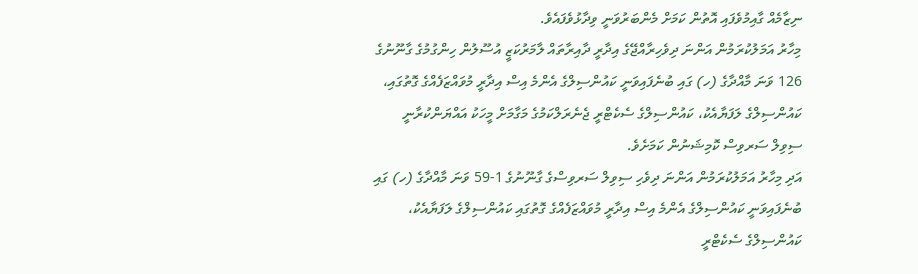ނިޒާމެއް ގާއިމުވެފައި އޮތުން ކަމަށް މެންބަރުވަނީ ވިދާޅުވެފައެވެ.
މިހާރު އަމަލުކުރަމުން އަންނަ ދިވެހިރާއްޖޭގެ އިދާރީ ދާއިރާތައް ލާމަރުކަޒީ އުސޫލުން ހިންގުމުގެ ގާނޫނުގެ 126 ވަނަ މާއްދާގެ (ހ) ގައި ބުނެފައިވަނީ ކައުންސިލްގެ އެންމެ އިސް އިދާރީ މުވައްޒަފެއްގެ ގޮތުގައި، ކައުންސިލްގެ ލަފަޔާއެކު، ކައުންސިލްގެ ސެކެޓްރީ ޖެނެރަލްކަމުގެ މަގާމަށް މީހަކު އައްޔަންކުރާނީ ސިވިލް ސަރވިސް ކޮމިޝަނުން ކަމަށެވެ.
އަދި މިހާރު އަމަލުކުރަމުން އަންނަ ދިވެހި ސިވިލް ސަރވިސްގެ ގާނޫނުގެ 1-59 ވަނަ މާއްދާގެ (ހ) ގައި ބުނެފައިވަނީ ކައުންސިލްގެ އެންމެ އިސް އިދާރީ މުވައްޒަފެއްގެ ގޮތުގައި ކައުންސިލްގެ ލަފަޔާއެކު، ކައުންސިލްގެ ސެކެޓްރީ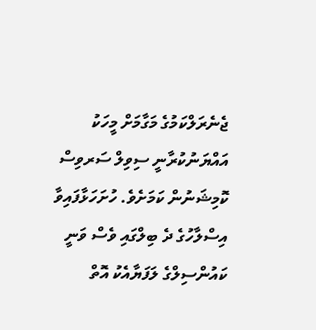ޖެނެރަލްކަމުގެ މަގާމަށް މީހަކު އައްޔަނުކުރާނީ ސިވިލް ސަރވިސް ކޮމިޝަނުން ކަމަށެވެ. ހުށަހަޅާފައިވާ އިސްލާހުގެ ދެ ބިލްގައި ވެސް ވަނީ ކައުންސިލްގެ ލަފަޔާއެކު އޮތް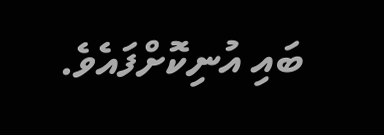ބައި އުނިކޮށްފައެވެ.